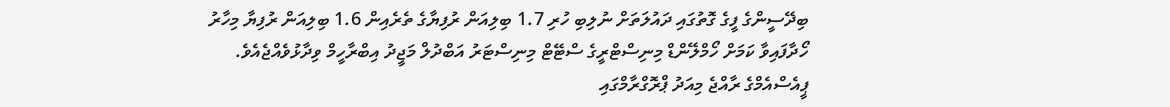ބިދޭސީންގެ ފީގެ ގޮތުގައި ދައުލަތަށް ނުލިބި ހުރި 1.7 ބިލިއަން ރުފިޔާގެ ތެރެއިން 1.6 ބިލިއަން ރުފިޔާ މިހާރު ހޯދާފައިވާ ކަމަށް ހޯމްލޭންޑް މިނިސްޓްރީގެ ސްޓޭޓް މިނިސްޓަރު އަބްދުލް މަޖީދު އިބްރާހީމް ވިދާޅުވެއްޖެއެވެ.
ޕީއެސްއެމްގެ ރާއްޖެ މިއަދު ޕްރޮގްރާމްގައި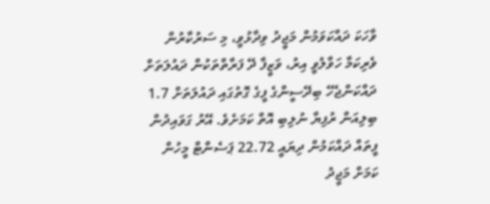ވާހަކަ ދައްކަވަމުން މަޖީދު ވިދާޅުވީ، މި ސަރުކާރުން ވެރިކަމާ ހަވާލުވީ އިރު، ވަޒީފާ ދޭ ފަރާތްތަކުން ދައުލަތަށް ދައްކަންޖެހޭ ބިދޭސީންގެ ފީގެ ގޮތުގައި ދައުލަތަށް 1.7 ބިލިއަން ރުފިޔާ ނުލިބި އޮތް ކަމަށެވެ. އޭރު ގަވައިދުން ފީތައް ދައްކަމުން ދިޔައީ 22.72 ޕަސެންޓް މީހުން ކަމަށް މަޖީދު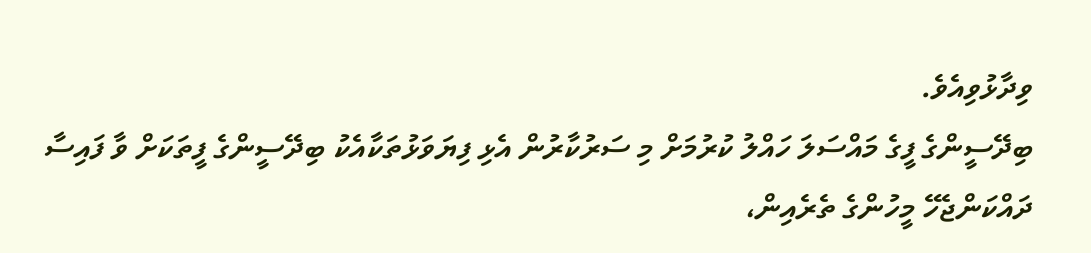ވިދާޅުވިއެވެ.
ބިދޭސީންގެ ފީގެ މައްސަލަ ހައްލު ކުރުމަށް މި ސަރުކާރުން އެޅި ފިޔަވަޅުތަކާއެކު ބިދޭސީންގެ ފީތަކަށް ވާ ފައިސާ ދައްކަންޖެހޭ މީހުންގެ ތެރެއިން،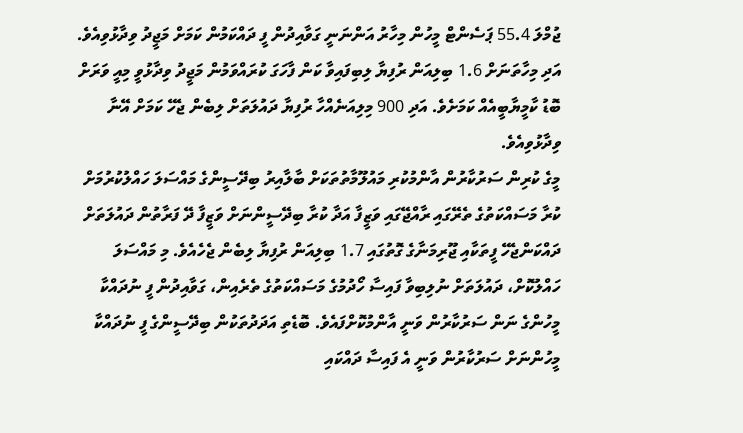ޖުމްލަ 55.4 ޕަސެންޓް މީހުން މިހާރު އަންނަނީ ގަވާއިދުން ފީ ދައްކަމުން ކަމަށް މަޖީދު ވިދާޅުވިއެވެ. އަދި މިހާތަނަށް 1.6 ބިލިއަން ރުފިޔާ ލިބިފައިވާ ކަން ފާހަގަ ކުރައްވަމުން މަޖީދު ވިދާޅުވީ މިއީ ވަރަށް ބޮޑު ކާމީޔާބީއެއް ކަމަށެވެ. އަދި 900 މިލިއަނެއްހާ ރުފިޔާ ދައުލަތަށް ލިބެން ޖެހޭ ކަމަށް އޭނާ ވިދާޅުވިއެވެ.
މީގެ ކުރިން ސަރުކާރުން އާންމުކުރި މައުލޫމާތުތަކަށް ބާލާއިރު ބިދޭސީންގެ މައްސަލަ ހައްލުކުރުމަށް ކުރާ މަސައްކަތުގެ ތެރޭގައި ރާއްޖޭގައި ވަޒީފާ އަދާ ކުރާ ބިދޭސީންނަށް ވަޒީފާ ދޭ ފަރާތުން ދައުލަތަށް ދައްކަންޖެހޭ ފީތަކާއި ޖޫރިމަނާގެ ގޮތުގައި 1.7 ބިލިއަން ރުފިޔާ ލިބެން ޖެހެއެވެ. މި މައްސަލަ ހައްލުކޮށް، ދައުލަތަށް ނުލިބިވާ ފައިސާ ހޯދުމުގެ މަސައްކަތުގެ ތެރެއިން، ގަވާއިދުން ފީ ނުދައްކާ މީހުންގެ ނަން ސަރުކާރުން ވަނީ އާންމުކޮށްފައެވެ. ބޮޑެތި އަދަދުތަކުން ބިދޭސީންގެ ފީ ނުދައްކާ މީހުންނަށް ސަރުކާރުން ވަނީ އެ ފައިސާ ދައްކައި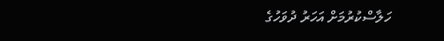ހަލާސްކުރުމަށް އަހަރު ދުވަހުގެ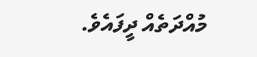މުއްދަތެއް ދީފައެވެ.